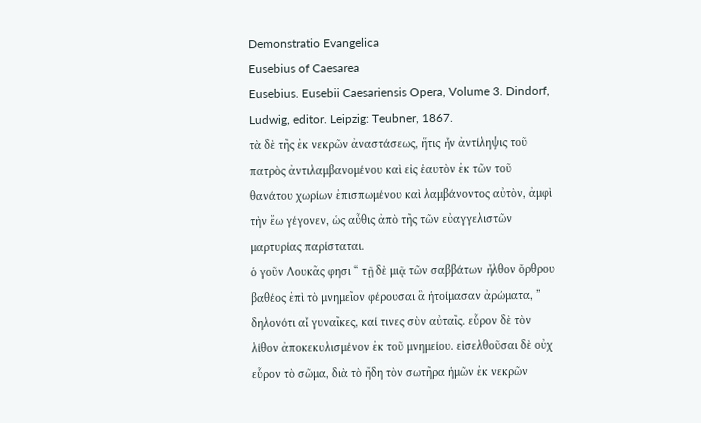Demonstratio Evangelica
Eusebius of Caesarea
Eusebius. Eusebii Caesariensis Opera, Volume 3. Dindorf, Ludwig, editor. Leipzig: Teubner, 1867.
τὰ δὲ τῆς ἐκ νεκρῶν ἀναστάσεως, ἥτις ἦν ἀντίληψις τοῦ πατρὸς ἀντιλαμβανομένου καὶ εἰς ἑαυτὸν ἐκ τῶν τοῦ θανάτου χωρίων ἐπισπωμένου καὶ λαμβάνοντος αὐτὸν, ἀμφὶ τὴν ἔω γέγονεν, ὡς αὖθις ἀπὸ τῆς τῶν εὐαγγελιστῶν μαρτυρίας παρίσταται.
ὁ γοῦν Λουκᾶς φησι “ τῇ δὲ μιᾷ τῶν σαββάτων ἦλθον ὄρθρου βαθέος ἐπὶ τὸ μνημεῖον φέρουσαι ἃ ἡτοίμασαν ἀρώματα, ” δηλονότι αἶ γυναῖκες, καί τινες σὺν αὐταῖς. εὗρον δὲ τὸν λίθον ἀποκεκυλισμένον ἐκ τοῦ μνημείου. εἰσελθοῦσαι δὲ οὐχ εὗρον τὸ σῶμα, διὰ τὸ ἤδη τὸν σωτῆρα ἡμῶν ἐκ νεκρῶν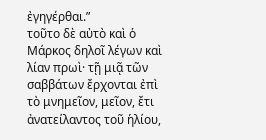ἐγηγέρθαι.”
τοῦτο δὲ αὐτὸ καὶ ὁ Μάρκος δηλοῖ λέγων καὶ λίαν πρωὶ· τῇ μιᾷ τῶν σαββάτων ἔρχονται ἐπὶ τὸ μνημεῖον, μεῖον, ἔτι ἀνατείλαντος τοῦ ἡλίου,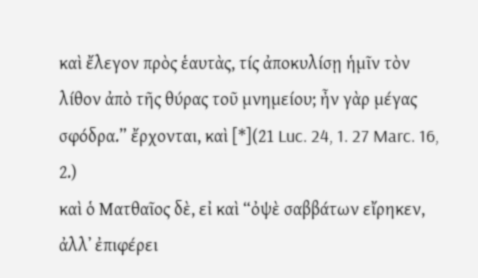καὶ ἔλεγον πρὸς ἑαυτὰς, τίς ἀποκυλίσῃ ἡμῖν τὸν λίθον ἀπὸ τῆς θύρας τοῦ μνημείου; ἦν γὰρ μέγας σφόδρα.” ἔρχονται, καὶ [*](21 Luc. 24, 1. 27 Marc. 16, 2.)
καὶ ὁ Ματθαῖος δὲ, εἰ καὶ “ὀψὲ σαββάτων εἴρηκεν, ἀλλ᾿ ἐπιφέρει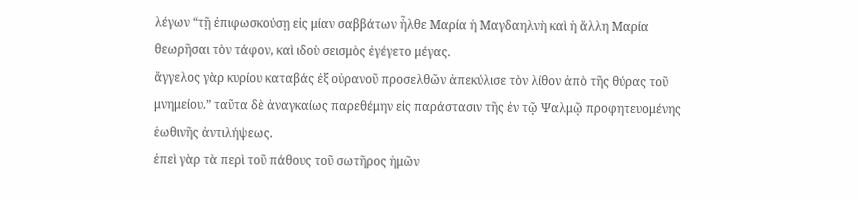λέγων “τῇ ἐπιφωσκούσῃ εἰς μίαν σαββάτων ἦλθε Μαρία ἡ Μαγδαηλνὴ καὶ ἡ ἄλλη Μαρία θεωρῆσαι τὸν τάφον, καὶ ιδοὺ σεισμὸς ἐγέγετο μέγας.
ἄγγελος γὰρ κυρίου καταβάς ἐξ οὐρανοῦ προσελθῶν ἀπεκύλισε τὸν λίθον ἀπὸ τῆς θύρας τοῦ μνημείου.” ταῦτα δὲ ἀναγκαίως παρεθέμην εἰς παράστασιν τῆς ἐν τῷ Ψαλμῷ προφητευομένης ἑωθινῆς ἀντιλήψεως.
ἐπεὶ γὰρ τὰ περὶ τοῦ πάθους τοῦ σωτῆρος ἡμῶν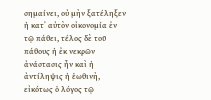σημαίνει, οὐ μὴν ξατέληξεν ἡ κατ᾿ αὐτὸν οἰκονομία ἐν τῷ πάθει, τέλος δὲ τοῦ πάθους ἡ ἐκ νεκρῶν ἀνάστασις ἦν καὶ ἡ ἀντίληψις ἡ ἑωθινὴ, εἰκότως ὁ λόγος τῷ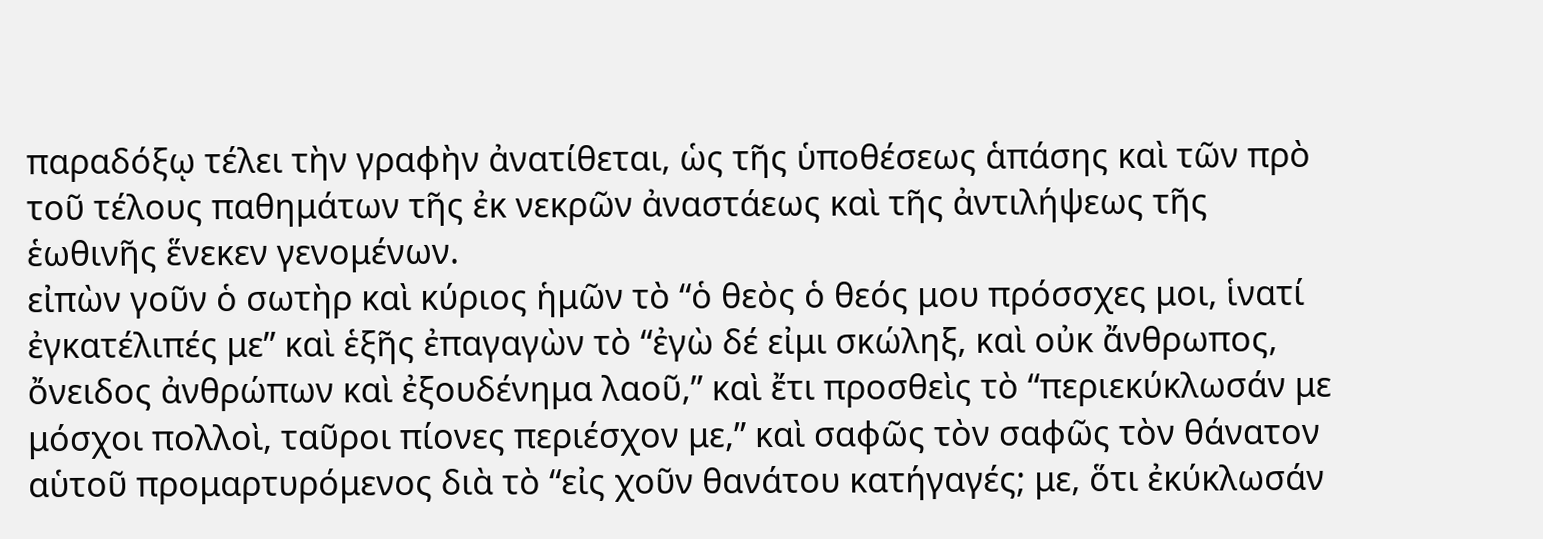παραδόξῳ τέλει τὴν γραφὴν ἀνατίθεται, ὡς τῆς ὑποθέσεως ἁπάσης καὶ τῶν πρὸ τοῦ τέλους παθημάτων τῆς ἐκ νεκρῶν ἀναστάεως καὶ τῆς ἀντιλήψεως τῆς ἑωθινῆς ἕνεκεν γενομένων.
εἰπὼν γοῦν ὁ σωτὴρ καὶ κύριος ἡμῶν τὸ “ὁ θεὸς ὁ θεός μου πρόσσχες μοι, ἱνατί ἐγκατέλιπές με” καὶ ἑξῆς ἐπαγαγὼν τὸ “ἐγὼ δέ εἰμι σκώληξ, καὶ οὐκ ἄνθρωπος, ὄνειδος ἀνθρώπων καὶ ἐξουδένημα λαοῦ,” καὶ ἔτι προσθεὶς τὸ “περιεκύκλωσάν με μόσχοι πολλοὶ, ταῦροι πίονες περιέσχον με,” καὶ σαφῶς τὸν σαφῶς τὸν θάνατον αὑτοῦ προμαρτυρόμενος διὰ τὸ “εἰς χοῦν θανάτου κατήγαγές; με, ὅτι ἐκύκλωσάν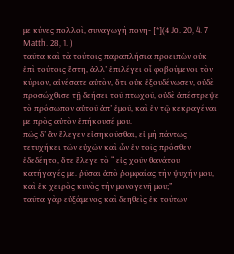με κύνες πολλοὶ, συναγωγὴ πονη- [*](4 Jo. 20, 4. 7 Matth. 28, 1. )
ταῦτα καὶ τὰ τούτοις παραπλήσια προειπὼν οὐκ ἐπὶ τούτοις ἔστη, ἀλλ’ ἐπιλέγει οἶ φοβούμενοι τὸν κύριον, αἰνέσατε αὐτὸν, ὅτι οὐκ ἐξουδένωσεν, οὐδὲ προσώχθισε τῇ δεήσει τοῦ πτωχοῦ, οὐδὲ ἀπέστρεψε τὸ πρόσωπον αὑτοῦ ἀπ’ ἐμοῦ, καὶ ἐν τῷ κεκραγέναι με πρὸς αὐτὸν ἐπήκουσέ μου.
πῶς δ’ ἂν ἔλεγεν εἰσηκοῦσθαι, εἰ μὴ πάντως τετυχήκει τῶν εὐχῶν καὶ ὧν ἐν τοῖς πρόσθεν ἐδεδέητο, ὅτε ἔλεγε τὸ “ εἰς χοῦν θανάτου κατήγαγές με. ῥῦσαι ἀπὸ ῥομφαίας τὴν ψυχήν μου, καὶ ἐκ χειρὸς κυνὸς τὴν μονογενῆ μου;”
ταῦτα γὰρ εὐξάμενος καὶ δεηθεὶς ἐκ τούτων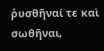ῥυσθῆναί τε καὶ σωθῆναι,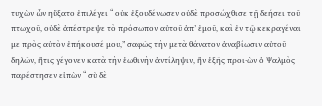τυχὼν ὧν ηὔξατο ἐπιλέγει “ οὐκ ἐξουδένωσεν οὐδὲ προσώχθισε τῇ δεήσει τοῦ πτωχοῦ, οὐδὲ ἀπέστρεψε τὸ πρόσωπον αὑτοῦ ἀπ’ ἐμοῦ, καὶ ἐν τῷ κεκραγέναι με πρὸς αὐτὸν ἐπήκουσέ μου,” σαφῶς τὴν μετὰ θάνατον ἀναβίωσιν αὑτοῦ δηλῶν, ἥτις γέγονεν κατὰ τὴν ἑωθινὴν ἀντίληψιν, ἣν ἑξῆς προι·ὼν ὁ Ψαλμὸς παρέστησεν εἰπὼν “ σὺ δὲ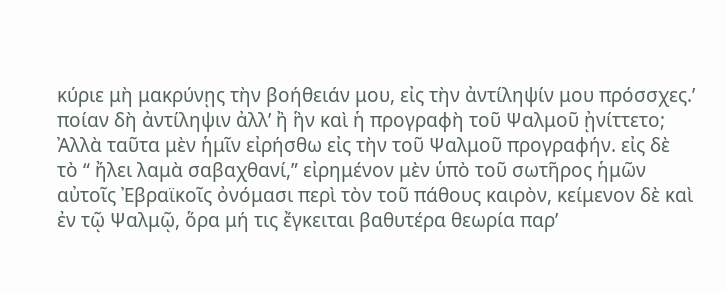κύριε μὴ μακρύνῃς τὴν βοήθειάν μου, εἰς τὴν ἀντίληψίν μου πρόσσχες.’ ποίαν δὴ ἀντίληψιν ἀλλ’ ἢ ἣν καὶ ἡ προγραφὴ τοῦ Ψαλμοῦ ᾐνίττετο;
Ἀλλὰ ταῦτα μὲν ἡμῖν εἰρήσθω εἰς τὴν τοῦ Ψαλμοῦ προγραφήν. εἰς δὲ τὸ “ ἤλει λαμὰ σαβαχθανί,” εἰρημένον μὲν ὑπὸ τοῦ σωτῆρος ἡμῶν αὐτοῖς Ἐβραϊκοῖς ὀνόμασι περὶ τὸν τοῦ πάθους καιρὸν, κείμενον δὲ καὶ ἐν τῷ Ψαλμῷ, ὅρα μή τις ἔγκειται βαθυτέρα θεωρία παρ’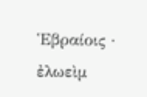Ἑβραίοις · ἐλωεὶμ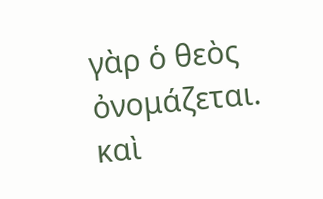γὰρ ὁ θεὸς ὀνομάζεται.
καὶ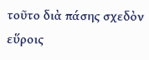τοῦτο διὰ πάσης σχεδὸν εὕροις